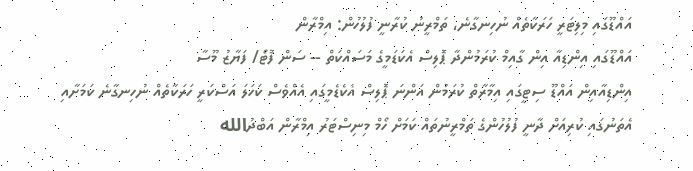އައްޑޫގައި މިލިޓަރީ ހަރަކާތެއް ނުހިނގާނެ، ތަމްރީނު ކުރާނީ ފުލުހުން: އިމްރާން
އައްޑޫގައި އިންޑިއާ އިން ގާއިމް ކުރަމުންދާ ޕޮލިސް އެކަޑަމީގެ މަސައްކަތް -- ސަން ފޮޓޯ/ ފަޔާޒު މޫސާ
އިންޑިއާއިން އައްޑޫ ސިޓީގައި އިމާރާތް ކުރަމުން އަންނަ ޕޮލިސް އެކެޑެމީގައި އެއްވެސް ކަހަލަ އަސްކަރީ ހަރަކާތެއް ނުހިނގާނެ ކަމަށާއި އެތަނުގައި ކުރިއަށް ދާނީ ފުލުހުންގެ ތަމްރީނުތައް ކަމަށް ހޯމް މިނިސްޓަރު އިމްރާން އަބްދުالله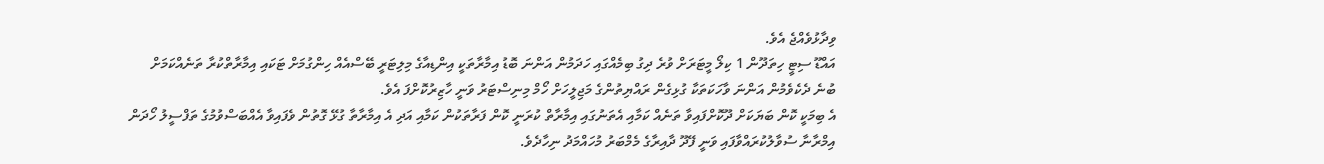ވިދާޅުވެއްޖެ އެވެ.
އައްޑޫ ސިޓީ ހިތަދޫން 1 ކިލޯ މީޓަރަށް ވުރެ ދިގު ބިމެއްގައި ހަދަމުން އަންނަ ބޮޑު އިމާރާތަކީ އިންޑިއާގެ މިލިޓަރީ ބޭސްއެއް ހިންގުމަށް ޓަކައި އިމާރާތްކުރާ ތަނެއްކަމަށް ބުނެ ދެކެވެމުން އަންނަ ވާހަކަތަކާ ގުޅިގެން ރައްޔިތުންގެ މަޖިލީހަށް ހޯމް މިނިސްޓަރު ވަނީ ހާޒިރުކޮށްފަ އެވެ.
އެ ބިމަކީ ކޮން ބަޔަކަށް ދޫކޮށްފައިވާ ތަނެއް ކަމާއި އެތަނުގައި އިމާރާތް ކުރަނީ ކޮން ފަރާތަކުން ކަމާއި އަދި އެ އިމާރާތާ ގުޅޭ ގޮތުން ވެފައިވާ އެއްބަސްވުމުގެ ތަފްސީލު ހޯދަން އިމްރާނާ ސުވާލުކުރައްވާފައި ވަނީ ފޭދޫ ދާއިރާގެ މެމްބަރު މުހައްމަދު ނިހާދެވެ.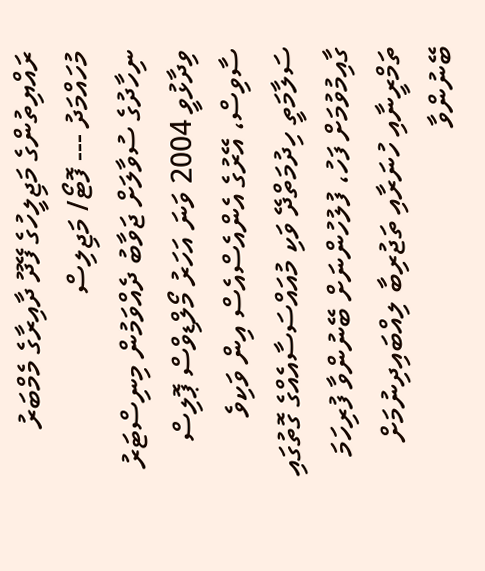ރައްޔިތުންގެ މަޖިލީހުގެ ފޭދޫ ދާއިރާގެ މެމްބަރު މުހައްމަދު --- ފޮޓޯ/ މަޖިލިސް
ނިހާދުގެ ސުވާލަށް ޖަވާބު ދެއްވަމުން މިނިސްޓަރު ވިދާޅުވީ 2004 ވަނަ އަހަރު މޯލްޑިވްސް ޕޮލިސް ސާވިސް، އޭރުގެ އެންއެސްއެސް އިން ވަކިވެ ސަލާމަތީ ހިދުމަތްދޭ ވަކި މުއައްސަސާއެއްގެ ގޮތުގައި ގާއިމުވުމަށް ފަހު، ފުލުހުންނަށް ބޭނުންވާ ފުރިހަމަ ތަމްރީނާއި ހުނަރާއި ތަޖުރިބާ ލިއްބައިދިނުމަށް ބޭނުންވާ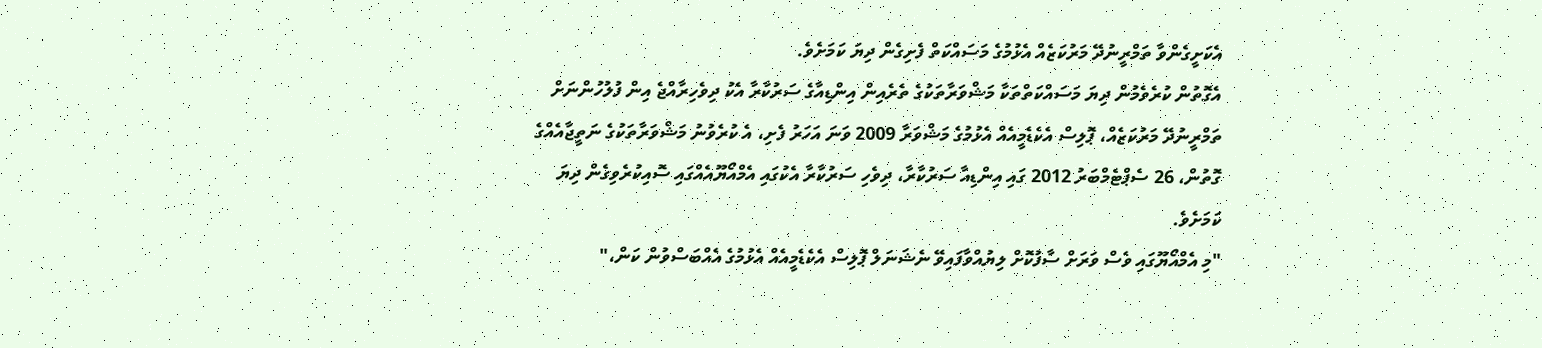އެކަށީގެންވާ ތަމްރީނުދޭ މަރުކަޒެއް އެޅުމުގެ މަސައްކަތް ފެށިގެން ދިޔަ ކަމަށެވެ.
އެގޮތުން ކުރެވެމުން ދިޔަ މަސައްކަތްތަކާ މަޝްވަރާތަކުގެ ތެރެއިން އިންޑިއާގެ ސަރުކާރާ އެކު ދިވެހިރާއްޖެ އިން ފުލުހުންނަށް ތަމްރީނުދޭ މަރުކަޒެއް، ޕޮލިސް އެކެޑެމީއެއް އެޅުމުގެ މަޝްވަރާ 2009 ވަނަ އަހަރު ފެށި، އެ ކުރެވުނު މަޝްވަރާތަކުގެ ނަތީޖާއެއްގެ ގޮތުން، 26 ސެޕްޓެމްބަރު 2012 ގައި އިންޑިއާ ސަރުކާރާ، ދިވެހި ސަރުކާރާ އެކުގައި އެމްއޯޔޫއެއްގައި ސޮއިކުރެވިގެން ދިޔަ ކަމަށެވެ.
"މި އެމްއޯޔޫގައި ވެސް ވަރަށް ސާފުކޮށް ލިޔުއްވާފައިވޭ ނެޝަނަލް ޕޮލިސް އެކެޑެމީއެއް އެޅުމުގެ އެއްބަސްވުން ކަން،"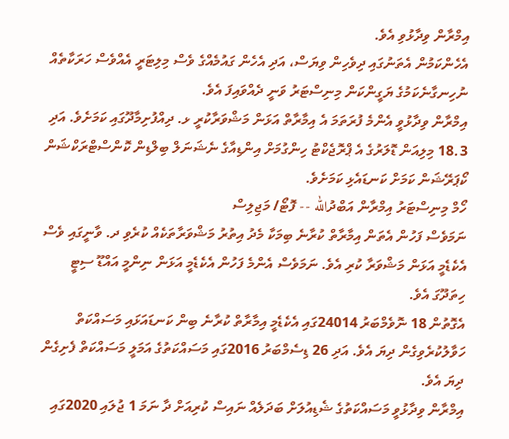އިމްރާން ވިދާޅުވި އެވެ.
އެހެންކަމުން އެތަނުގައި ދިވެހިން ވިޔަސް، އަދި އެހެން ގައުމެއްގެ ވެސް މިލިޓަރީ އެއްވެސް ހަރަކާތެއް ނުހިނގާނެކަމުގެ ޔަގީންކަން މިނިސްޓަރު ވަނީ ދެއްވައިފަ އެވެ.
އިމްރާން ވިދާޅުވީ އެންމެ ފުރަތަމަ އެ އިމާރާތް އަޅަން މަޝްވަރާކުރީ ޅ. ދިއްފުށިމާދޫގައި ކަމަށެވެ. އަދި 18.3 މިލިއަން ޑޮލަރުގެ އެ ޕްރޮޖެކްޓު ހިންގުމަށް އިންޑިއާގެ ނެޝަނަލް ބިލްޑިން ކޮންސްޓްރަކްޝަން ކޯޕަރޭޝަން ކަމަށް ކަނޑައެޅި ކަމަށެވެ.
ހޯމް މިނިސްޓަރު އިމްރާން އަބްދުالله -- ފޮޓޯ/ މަޖިލިސް
ނަމަވެސް ފަހުން އެތަން އިމާރާތް ކުރާނެ ބިމަކާ މެދު އިތުރު މަޝްވަރާތަކެއް ކުރެވި ދ. ވާނީގައި ވެސް އެކެޑެމީ އަޅަން މަޝްވަރާ ކުރި އެވެ. ނަމަވެސް އެންމެ ފަހުން އެކެޑެމީ އަޅަން ނިންމީ އައްޑޫ ސިޓީ ހިތަދޫގަ އެވެ.
އެގޮތުން 18 ނޮވެމްބަރު 24014ގައި އެކެޑެމީ އިމާރާތް ކުރާނެ ބިން ކަނޑައަޅައި މަސައްކަތް ހަވާލުކުރެވިގެން ދިޔަ އެވެ. އަދި 26 ޑިސެމްބަރު 2016ގައި މަސައްކަތުގެ އަމަލީ މަސައްކަތް ފެށިގެން ދިޔަ އެވެ.
އިމްރާން ވިދާޅުވީ މަސައްކަތުގެ ޝެޑިއުލަށް ބަދަލެއް ނައިސް ކުރިއަށް ދާ ނަމަ 1 ޖުލައި 2020ގައި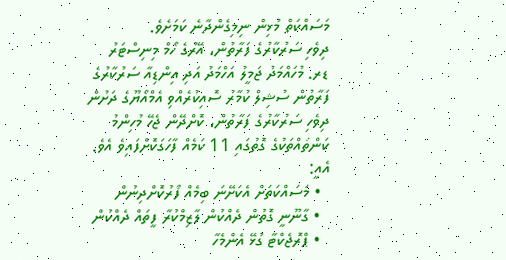މަސައްކަތް މުޅިން ނިމިގެންދާނެ ކަމަށެވެ.
ދިވެހި ސަރުކާރުގެ ފަރާތުން، އޭރުގެ ހޯމް މިނިސްޓަރު ޑރ. މުހައްމަދު ޖަމީލު އަހްމަދު އަދި އިންޑިއާ ސަރުކާރުގެ ފަރާތުން ސުޝިލް ކުމާރު ސޮއިކުރެއްވި އެމްއޯޔޫގެ ދަށުން ދިވެހި ސަރުކާރުގެ ފަރާތުން، ކޮށްދޭން ޖެހޭ މުހިންމު ކަންތައްތަކުގެ ގޮތުގައި 11 ކަމެއް ފާހަގަކޮށްފައިވެ އެވެ. އެއީ:
  • މަސައްކަތަށް އެކަށޭނަ ބިމެއް ފޯރުކޮށްދިނުން
  • ގާނޫނީ ގޮތުން ދެއްކުން ލާޒިމްކުރާ ފީތައް ދެއްކުން
  • ޕްރޮޖެކްޓާ ގުޅޭ އެންމެހާ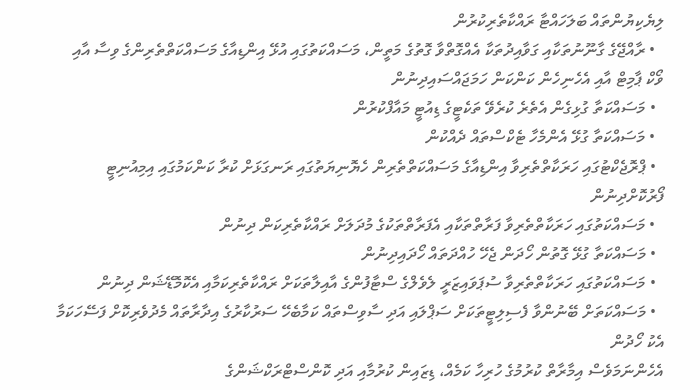ލިޔެކިޔުންތައް ބަލަހައްޓާ ރައްކާތެރިކުރުން
  • ރާއްޖޭގެ ގާނޫނުތަކާއި ގަވާއިދުތަކާ އެއްގޮތްވާ ގޮތުގެ މަތީން، މަސައްކަތުގައި އުޅޭ އިންޑިއާގެ މަސައްކަތްތެރިންގެ ވިސާ އާއި ވޯކް ޕާމިޓް އާއި އެހެނިހެން ކަންކަން ހަމަޖައްސައިދިނުން
  • މަސައްކަތާ ގުޅިގެން އެތެރެ ކުރެވޭ ތަކެޓީގެ ޑިއުޓީ މައާފްކުރުން
  • މަސައްކަތާ ގުޅޭ އެންމެހާ ޓެކްސްތައް ދެއްކުން
  • ޕްރޮޖެކްޓުގައި ހަރަކާތްތެރިވާ އިންޑިއާގެ މަސައްކަތްތެރިން ހެޔޮނިޔަތުގައި ރަނގަޅަށް ކުރާ ކަންކަމުގައި އިމިއުނިޓީ ފޯރުކޮށްދިނުން
  • މަސައްކަތުގައި ހަރަކާތްތެރިވާ ފަރާތްތަކާއި އެފަރާތްތަކުގެ މުދަލަށް ރައްކާތެރިކަން ދިނުން
  • މަސައްކަތާ ގުޅޭ ގޮތުން ހޯދަން ޖެހޭ ހުއްދަތައް ހޯދައިދިނުން
  • މަސައްކަތުގައި ހަރަކާތްތެރިވާ ސުޕަވައިޒަރީ ލެވެލްގެ ސްޓާފުންގެ އާއިލާތަކަށް ރައްކާތެރިކަމާއި އެކޮމޮޑޭޝަން ދިނުން
  • މަސައްކަތަށް ބޭނުންވާ ފެސިލިޓީތަކަށް ސަޕްލައި އަދި ސާވިސްތައް ކަމާބެހޭ ސަރުކާރުގެ އިދާރާތައް މެދުވެރިކޮށް ފަސޭހަކަމާ އެކު ހޯދުން
އެހެންނަމަވެސް އިމާރާތް ކުރުމުގެ ހުރިހާ ކަމެއް، ޑިޒައިން ކުރުމާއި އަދި ކޮންސްޓްރަކްޝަންގެ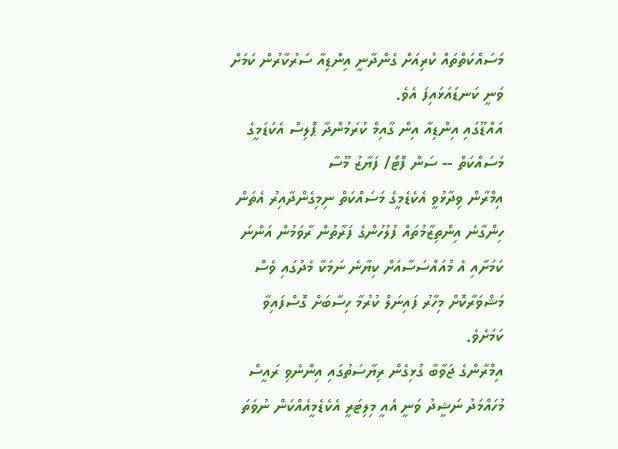މަސައްކަތްތައް ކުރިއަށް ގެންދާނީ އިންޑިއާ ސަރުކާރުން ކަމަށް ވަނީ ކަނޑައަޅައިފަ އެވެ.
އައްޑޫގައި އިންޑިއާ އިން ގާއިމް ކުރަމުންދާ ޕޮލިސް އެކަޑަމީގެ މަސައްކަތް -- ސަން ފޮޓޯ/ ފަޔާޒު މޫސާ
އިމްރާން ވިދާޅުވީ އެކެޑެމީގެ މަސައްކަތް ނިމިގެންދާއިރު އެތަން ހިންގާނެ އިންތިޒާމުތައް ފުލުހުންގެ ފަރާތުން ރާވަމުން އަންނަ ކަމަށާއި އެ މުއައްސަސާއަށް ކިޔާނެ ނަމަކާ މެދުގައި ވެސް މަޝްވަރާކޮށް މިހާރު ފައިނަލް ކުރުމާ ހިސާބަށް ގޮސްފައިވާ ކަމަށެވެ.
އިމްރާންގެ ޖަވާބާ ގުޅިގެން ރިޔާސަތުގައި އިންނެވި ރައީސް މުހައްމަދު ނަޝީދު ވަނީ އެއީ މިލިޓަރީ އެކެޑެމީއެއްކަން ނުވަތަ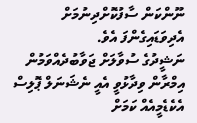ނޫންކަން ސާފުކޮށްދިނުމަށް އެދިވަޑައިގެންފަ އެވެ.
ނަޝީދުގެ ސުވާލަށް ޖަވާބުދެއްވަމުން އިމްރާން ވިދާޅުވީ އެއީ ނެޝަނަލް ޕޮލިސް އެކެޑެމީއެއް ކަމަށް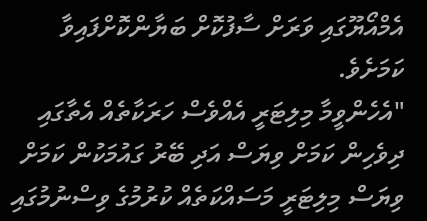އެމްއޯޔޫގައި ވަރަށް ސާފުކޮށް ބަޔާންކޮށްފައިވާ ކަމަށެވެ.
"އެހެންވީމާ މިލިޓަރީ އެއްވެސް ހަރަކާތެއް އެތާގައި ދިވެހިން ކަމަށް ވިޔަސް އަދި ބޭރު ގައުމަކުން ކަމަށް ވިޔަސް މިލިޓަރީ މަސައްކަތެއް ކުރުމުގެ ވިސްނުމުގައި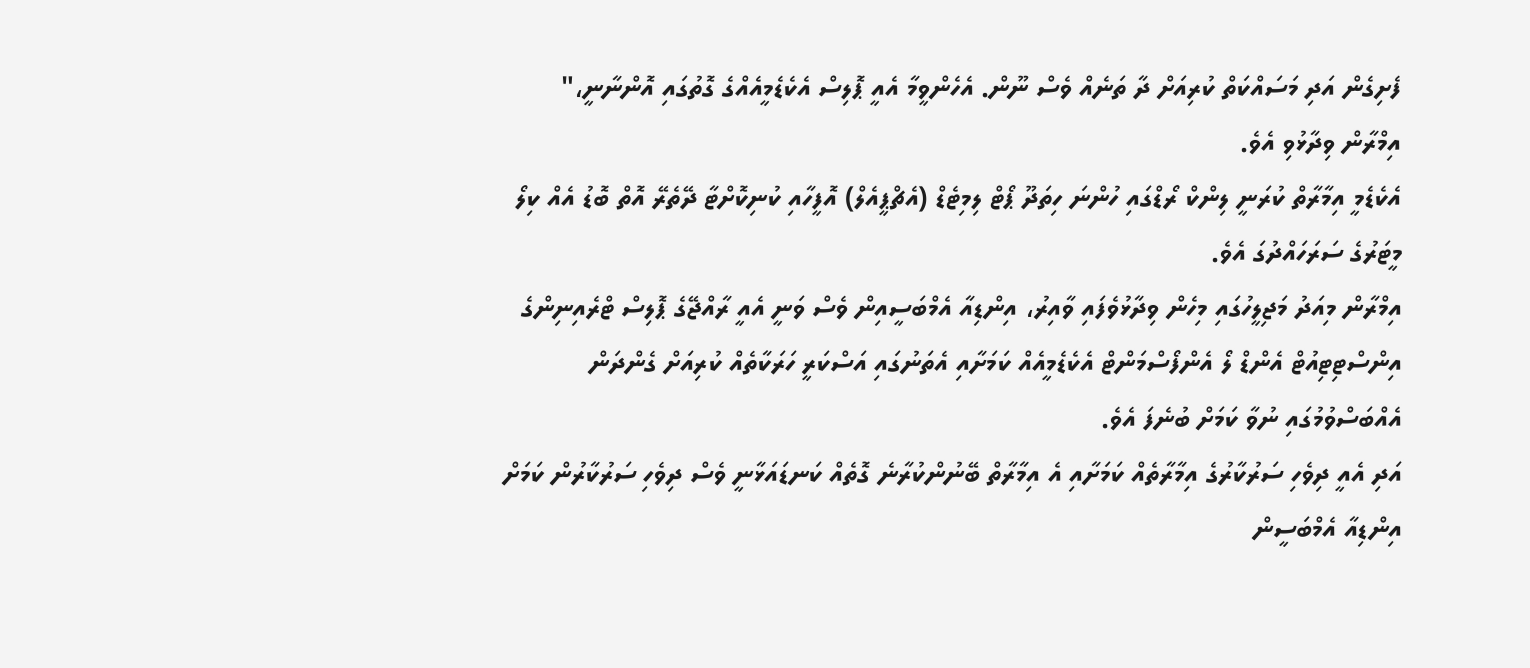ފެށިގެން އަދި މަސައްކަތް ކުރިއަށް ދާ ތަނެއް ވެސް ނޫން. އެހެންވީމާ އެއީ ޕޮލިސް އެކެޑެމީއެއްގެ ގޮތުގައި އޮންނާނީ،" އިމްރާން ވިދާޅުވި އެވެ.
އެކެޑެމީ އިމާރާތް ކުރަނީ ލިންކް ރޯޑްގައި ހުންނަ ހިތަދޫ ޕޯޓް ލިމިޓެޑް (އެޗްޕީއެލް) އޮފީހާއި ކުނިކޮށްޓާ ދޭތެރޭ އޮތް ބޮޑު އެއް ކިލޯ މީޓަރުގެ ސަރަހައްދުގަ އެވެ.
އިމްރާން މިއަދު މަޖިލީހުގައި މިހެން ވިދާޅުވެފައި ވާއިރު، އިންޑިއާ އެމްބަސީއިން ވެސް ވަނީ އެއީ ރާއްޖޭގެ ޕޮލިސް ޓްރެއިނިންގެ އިންސްޓިޓިއުޓް އެންޑް ލޯ އެންފޯސްމަންޓް އެކެޑެމީއެއް ކަމަށާއި އެތަނުގައި އަސްކަރީ ހަރަކާތެއް ކުރިއަށް ގެންދަން އެއްބަސްވުމުގައި ނުވާ ކަމަށް ބުނެފަ އެވެ.
އަދި އެއީ ދިވެހި ސަރުކާރުގެ އިމާރާތެއް ކަމަށާއި އެ އިމާރާތް ބޭނުންކުރާނެ ގޮތެއް ކަނޑައަޅާނީ ވެސް ދިވެހި ސަރުކާރުން ކަމަށް އިންޑިއާ އެމްބަސީން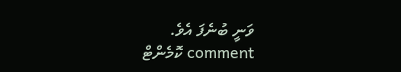ވަނީ ބުނެފަ އެވެ.
comment ކޮމެންޓް